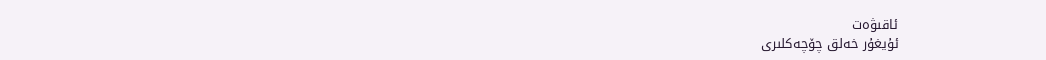ئاقىۋەت
ئۇيغۇر خەلق چۆچەكلىرى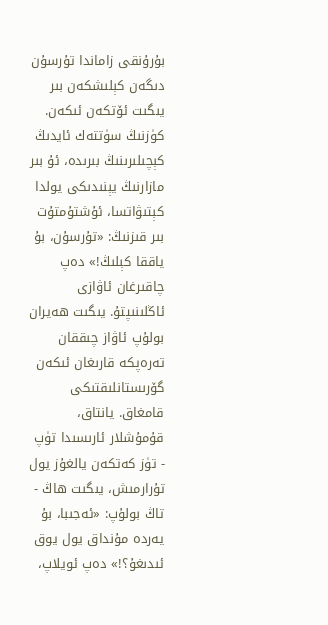بۇرۇنقى زاماندا تۇرسۇن دىگەن كېلىشكەن بىر يىگىت ئۆتكەن ئىكەن. كۈزنىڭ سۈتتەك ئايدىڭ كېچىلىرىنىڭ بىرىدە، ئۇ بىر مازارنىڭ يېنىدىكى يولدا كېتىۋاتسا، ئۇشتۇمتۇت بىر قىزنىڭ: «تۇرسۇن، بۇ ياققا كېلىڭ!» دەپ چاقىرغان ئاۋازى ئاڭلىنىپتۇ. يىگىت ھەيران بولۇپ ئاۋاز چىققان تەرەپكە قارىغان ئىكەن گۆرىستانلىقتىكى قامغاق. يانتاق، قۇمۇشلار ئارىسىدا تۈپ - تۈز كەتكەن يالغۇز يول تۇرارمىش، يىگىت ھاڭ - تاڭ بولۇپ: «ئەجىبا، بۇ يەردە مۇنداق يول يوق ئىدىغۇ؟!» دەپ ئويلاپ،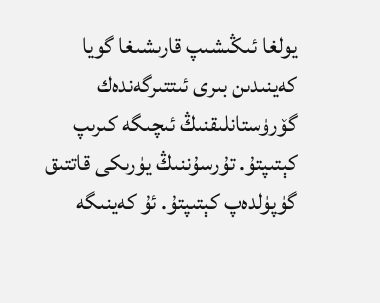يولغا ئىڭىشىپ قارىشىغا گويا كەينىدىن بىرى ئىتتىرگەندەك گۆرۈستانلىقنىڭ ئىچىگە كىرىپ كېتىپتۇ. تۇرسۇننىڭ يۈرىكى قاتتىق گۈپۈلدەپ كېتىپتۇ. ئۇ كەينىگە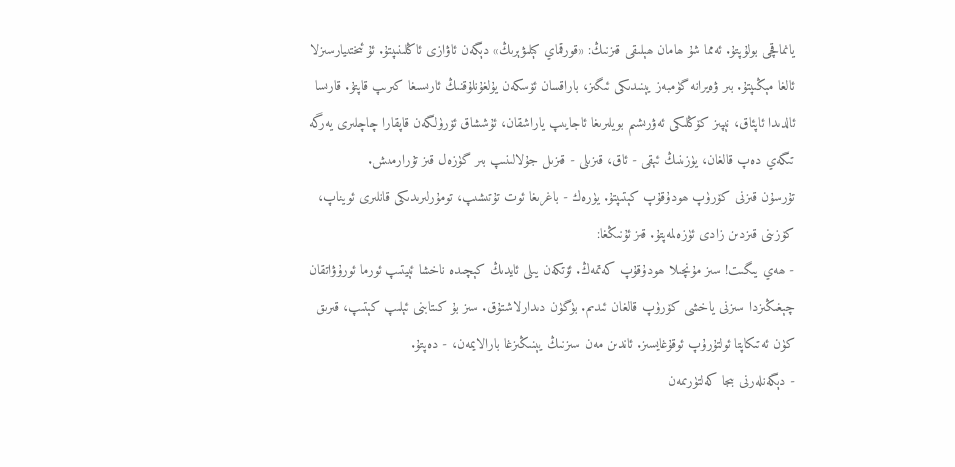يانماقچى بولۇپتۇ. ئەمما شۇ ھامان ھېلىقى قىزنىڭ: «قورقماي كېلىۋېرىڭ» دېگەن ئاۋازى ئاڭلىنىپتۇ. ئۇ ئىختىيارسىزلا ئالغا مېڭىپتۇ. بىر ۋەيرانە گۈمبەز يېنىدىكى ئىگىز، باراقسان ئۆسكەن يۇلغۇنلۇقنىڭ ئارىسىغا كىرىپ قاپتۇ. قارىسا ئالدىدا ئاپئاق، نېپىز كۆڭلىكى ئەۋرىشىم بويلىرىغا ئاجايىپ ياراشقان، ئۇششاق ئۆرۈلگەن قاپقارا چاچلىرى يەرگە تىگەي دەپ قالغان، يۈزىنىڭ ئېقى - ئاق، قىزىلى - قىزىل جۇلالىنىپ بىر گۈزەل قىز تۇرارمىش.
تۇرسۇن قىزنى كۆرۈپ ھودۇقۇپ كېتىپتۇ. يۈرەك - باغرىغا ئوت تۇتىشىپ، تومۇرلىرىدىكى قانلىرى ئويناپ، كۆزىنى قىزدىن زادى ئۈزەلمەپتۇ. قىز ئۇنىڭغا:
- ھەي يىگىت! سىز مۇنچىلا ھودۇقۇپ كەتمەڭ. ئۆتكەن يىلى ئايدىڭ كېچىدە ناخشا ئېيتىپ ئورما ئورۇۋاتقان چېغىڭىزدا سىزنى ياخشى كۆرۈپ قالغان ئىدىم. بۈگۈن دىدارلاشتۇق. سىز بۇ كىتابنى ئېلىپ كېتىپ، قىرىق كۈن ئەتىكاپتا ئولتۇرۇپ ئوقۇغايسىز. ئاندىن مەن سىزنىڭ يېنىڭىزغا بارالايمەن، - دەپتۇ.
- دېگەنلەرنى بىجا كەلتۈرىمەن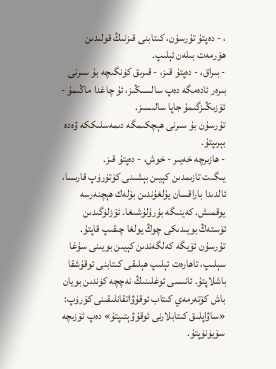، - دەپتۇ تۇرسۇن، كىتابنى قىزنىڭ قولىدىن ھۆرمەت بىلەن ئېلىپ.
- بىراق، - دەپتۇ قىز، - قىرىق كۈنگىچە بۇ سىرنى بىرەر ئادەمگە دەپ سالسىڭىز، ئۇ چاغدا ماڭىمۇ - ئۆزىڭىزگىمۇ جاپا سالىسىز.
تۇرسۇن بۇ سىرنى ھېچكىمگە دىمەسلىككە ۋەدە بېرىپتۇ.
- ھازىرچە خەيىر - خوش، - دەپتۇ قىز.
يىگىت تازىمدىن كېيىن بېشىنى كۆتۈرۈپ قارىسا، ئالدىدا باراقسان يۇلغۇندىن بۆلەك ھېچنەرسە يوقمىش. كەينىگە بۇرۇلۇشىغا. ئۆزلۈگىدىن ئۆستەڭ بويىدىكى چوڭ يولغا چىقىپ قاپتۇ.
تۇرسۇن ئۆيگە كەلگەندىن كېيىن بويىنى سۇغا سېلىپ، تاھارەت ئېلىپ ھېلىقى كىتابنى ئوقۇشقا باشلاپتۇ. ئانىسى ئوغلىنىڭ نەچچە كۈندىن بويان باش كۆتەرمەي كىتاب ئوقۇۋاتقانلىقىنى كۆرۈپ: «ساۋاپلىق كىتابلارنى ئوقۇۋېتىپتۇ» دەپ ئۆزىچە سۆيۈنۈپتۇ.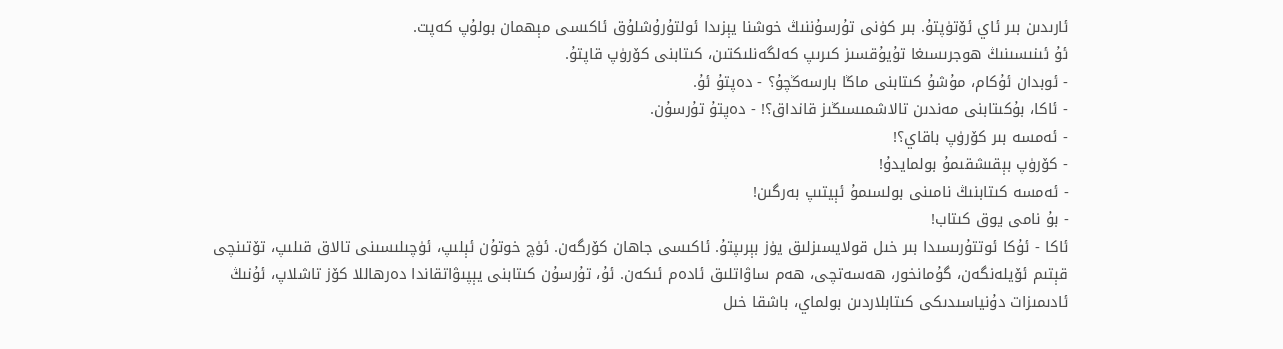ئارىدىن بىر ئاي ئۆتۈپتۇ. بىر كۈنى تۇرسۇننىڭ خوشنا يېزىدا ئولتۇرۇشلۇق ئاكىسى مېھمان بولۇپ كەپت.
ئۇ ئىنىسىنىڭ ھوجرىسىغا تۇيۇقسىز كىرىپ كەلگەنلىكتىن، كىتابنى كۆرۈپ قاپتۇ.
- ئوبدان ئۇكام، مۇشۇ كىتابنى ماڭا بارسەڭچۇ؟ - دەپتۇ ئۇ.
- ئاكا، بۇكىتابنى مەندىن تالاشمىسىڭىز قانداق؟! - دەپتۇ تۇرسۇن.
- ئەمسە بىر كۆرۈپ باقاي؟!
- كۆرۈپ بېقىشقىمۇ بولمايدۇ!
- ئەمسە كىتابنىڭ نامىنى بولسىمۇ ئېيتىپ بەرگىن!
- بۇ نامى يوق كىتاب!
ئاكا - ئۇكا ئوتتۇرىسىدا بىر خىل قولايسىزلىق يۈز بېرىپتۇ. ئاكىسى جاھان كۆرگەن. ئۈچ خوتۇن ئېلىپ، ئۈچىلىسىنى تالاق قىلىپ، تۆتىنچى قېتىم ئۆيلەنگەن، گۇمانخور، ھەسەتچى، ھەم ساۋاتلىق ئادەم ئىكەن. ئۇ، تۇرسۇن كىتابنى يېپىۋاتقاندا دەرھاللا كۆز تاشلاپ، ئۇنىڭ ئادىمىزات دۇنياسىدىكى كىتابلاردىن بولماي، باشقا خىل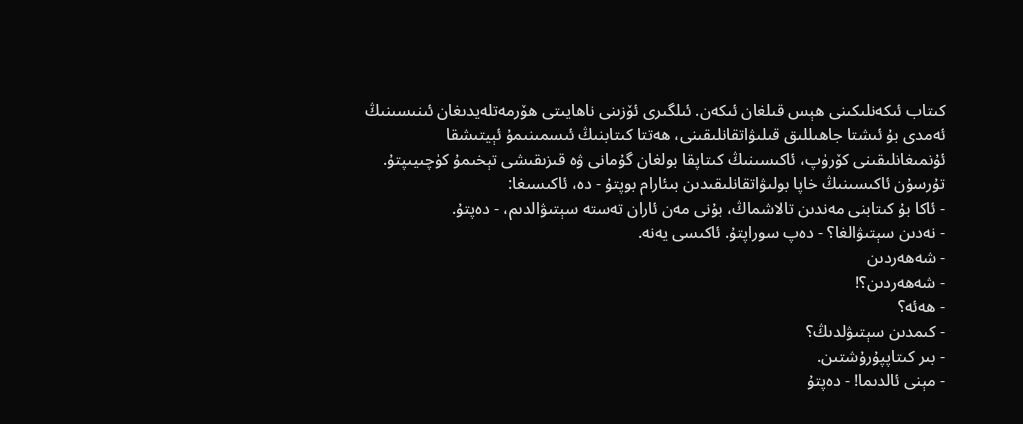كىتاب ئىكەنلىكىنى ھېس قىلغان ئىكەن. ئىلگىرى ئۆزىنى ناھايىتى ھۆرمەتلەيدىغان ئىنىسىنىڭ ئەمدى بۇ ئىشتا جاھىللىق قىلىۋاتقانلىقىنى، ھەتتا كىتابنىڭ ئىسمىنىمۇ ئېيتىشقا ئۇنمىغانلىقىنى كۆرۈپ، ئاكىسىنىڭ كىتاپقا بولغان گۇمانى ۋە قىزىقىشى تېخىمۇ كۈچىيىپتۇ.
تۇرسۇن ئاكىسىنىڭ خاپا بولىۋاتقانلىقىدىن بىئارام بوپتۇ - دە، ئاكىسىغا:
- ئاكا بۇ كىتابنى مەندىن تالاشماڭ، بۇنى مەن ئاران تەستە سېتىۋالدىم، - دەپتۇ.
- نەدىن سېتىۋالغا؟ - دەپ سوراپتۇ. ئاكىسى يەنە.
- شەھەردىن
- شەھەردىن؟!
- ھەئە؟
- كىمدىن سېتىۋلدىڭ؟
- بىر كىتاپپۇرۇشتىن.
- مېنى ئالدىما! - دەپتۇ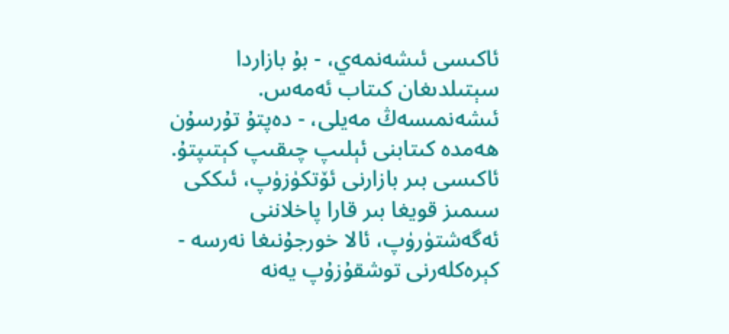ئاكىسى ئىشەنمەي، - بۇ بازاردا سېتىلدىغان كىتاب ئەمەس.
ئىشەنمىسەڭ مەيلى، - دەپتۇ تۇرسۇن ھەمدە كىتابنى ئېلىپ چىقىپ كېتىپتۇ.
ئاكىسى بىر بازارنى ئۆتكۈزۈپ، ئىككى سىمىز قويغا بىر قارا پاخلاننى ئەگەشتۈرۈپ، ئالا خورجۇنىغا نەرسە - كېرەكلەرنى توشقۇزۇپ يەنە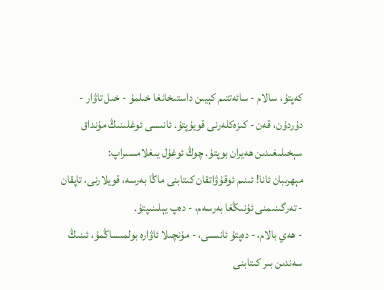كەپتۇ، سالام - سائەتتىم كېيىن داستىخانغا خىلمۇ - خىل تاۋار - دۇردۇن، قەن - كىزەكلەرنى قويۇپتۇ. ئانىسى ئوغلىنىڭ مۇنداق سېخىلىغىدىن ھەيران بوپتۇ. چوڭ ئوغۇل يىغلامسىراپ:
مېھرىبان ئانا! ئىنىم ئوقۇۋاتقان كىتابنى ماڭا بەرسە، قويلارنى، تاپقان - تەرگىنىمنى ئۇنىڭغا بەرسەم، - دەپ يېلىنىپتۇ.
- ھەي بالام، - دەپتۇ ئانىسى، - مۇنچىلا ئاۋارە بولمىساڭمۇ، ئىنىڭ سەندىن بىر كىتابنى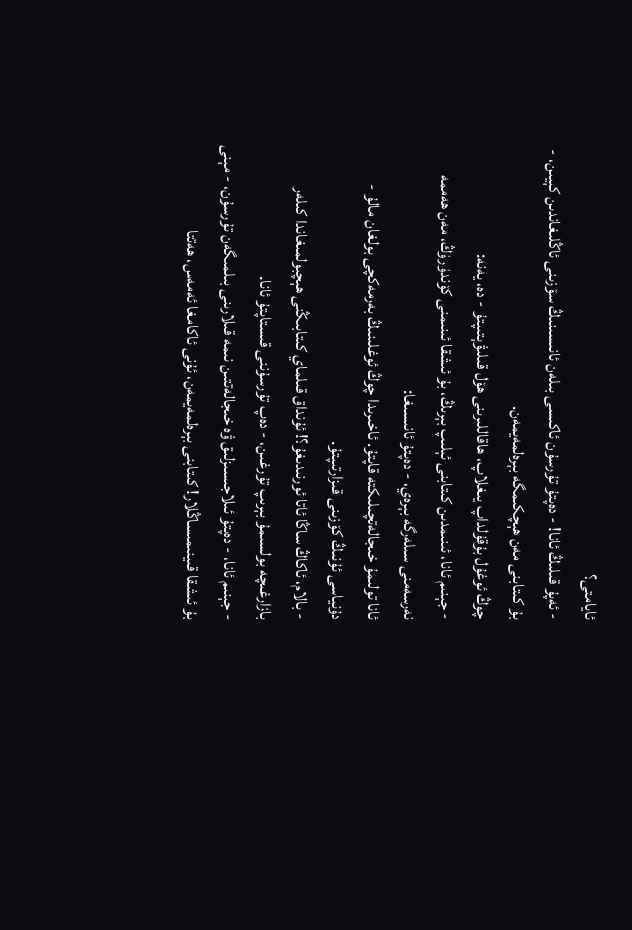ئايامتى؟
- ئەپۇ قىلىڭ ئانا! - دەپتۇ تۇرسۇن ئاكىسى بىلەن ئانىسىنىڭ سۆزىنى ئاڭلىغاندىن كېيىن، - بۇ كىتابنى مەن ھېچكىمگە بېرەلمەيمەن.
چوڭ ئوغۇل بۇقۇلداپ يىغلاپ، ھاقاللىرىنى ھۆل قىلىۋېتىپتۇ - دە، يەنە:
- جېنىم ئانا، ئىنىمدىن كىتابنى ئېلىپ بېرىڭ، بۇ ئىشقا ئىنىمنى كۆندۈرۈڭ، مەن ھەممە نەرسەمنى سىلەرگە بېرەي، - دەپتۇ ئانىسىغا:
ئانا تولىمۇ خىجالەتچىلىكتە قاپتۇ. ئاخىرىدا چوڭ ئوغلىنىڭ بەرمەكچى بولغان مالۇ - دۇنياسى ئۇنىڭ كۆزىنى قىزارتىپتۇ.
- بالام، ئاكاڭ ساڭا ئاتا ئورنىدىغۇ؟! ئۇنداق قىلماي كىتابىڭنى ھېچبولمىغاندا كىلەر بازارغىچە بولسىمۇ بېرىپ تۇرغىن، - دەپ تۇرسۇننى قىستاپتۇ ئانا.
- جېنىم ئانا، - دەپتۇ ئىلاجىسىزلىق ۋە خىجالەتتىن نىمە قىلارىنى بىلمىگەن تۇرسۇن، - مېنى بۇ ئىشقا قىينىمىساڭلار! كىتابنى بېرەلمەيمەن، ئۇنى ئاكامغا ئەمەس، ھەتتا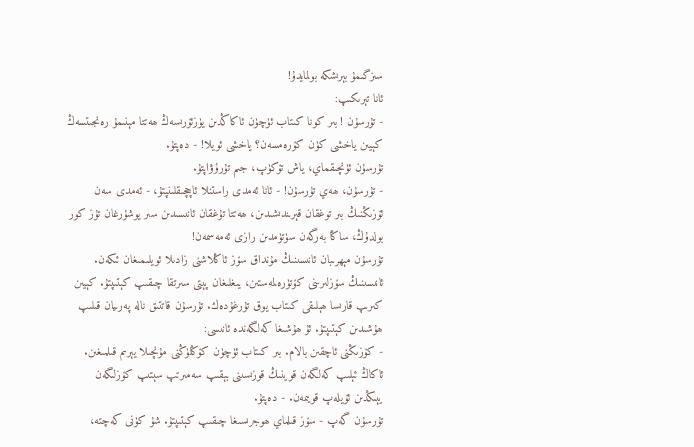سىزگىمۇ بېرىشكە بولمايدۇ!
ئانا تېرىكىپ:
- تۇرسۇن ! بىر كونا كىتاب ئۈچۈن ئاكاڭدىن يۈزئۆرىسەڭ ھەتتا مېنىمۇ رەنجىتسەڭ كېيىن ياخشى كۈن كۆرەمسەن؟ ياخشى ئويلا! - دەپتۇ.
تۇرسۇن ئۈنچىقماي، ياش تۆكۈپ، جىم تۇرۇۋاپتۇ.
- تۇرسۇن، ھەي تۇرسۇن! - ئانا ئەمدى راستنلا ئاچچىقلىنپتۇ، - ئەمدى سەن ئۆزىڭنىڭ بىر توغقان قېرىندىشىدىن، ھەتتا تۇغقان ئانىسىدىن سىر يوشۇرغان تۇز كور بولدۇڭ، ساڭا بەرگەن سۈتۈمدىن رازى ئەمەسمەن!
تۇرسۇن مېھرىبان ئانىسىنىڭ مۇنداق سۆز ئاڭلاشنى زادىلا ئويلىمىغان ئىكەن. ئانىسىنىڭ سۆزلىرىنى كۆتۈرەلمەستىن، يىغلىغان پېتى سىرتقا چىقىپ كېتىپتۇ. كېيىن كىرىپ قارىسا ھېلىقى كىتاب يوق تۇرغۇدەك. تۇرسۇن قاتتىق نالە پەرىيان قىلىپ ھۇشىدىن كېتىپتۇ. ئۇ ھۇشىغا كەلگەندە ئانىسى:
- كۆزىڭنى ئاچقىن بالام. بىر كىتاب ئۈچۈن كۆڭلۈڭنى مۇنچىلا يېرىم قىلمىغىن. ئاكاڭ ئېلىپ كەلگەن قوينىڭ قوزىسىنى بېقىپ سەمىرتپ سېتىپ كۆزلىگەن يېىڭدىن ئۆيلەپ قويىمەن. - دەپتۇ.
تۇرسۇن گەپ - سۆز قىلماي ھوجرىسىغا چىقىپ كېتىپتۇ. شۇ كۈنى كەچتە،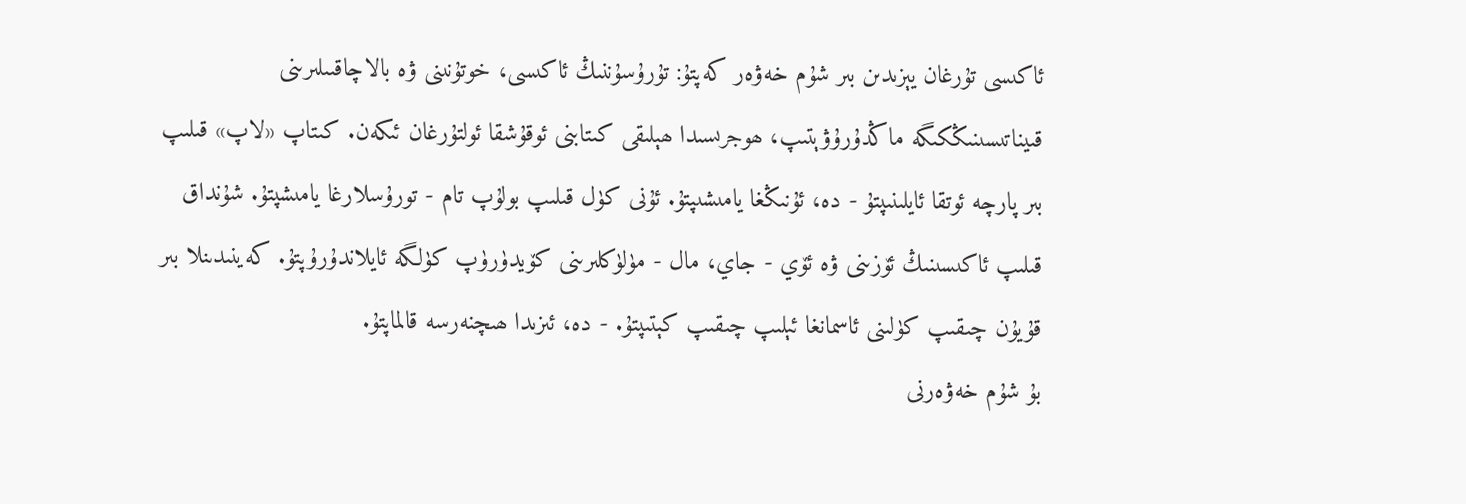ئاكىسى تۇرغان يېزىدىن بىر شۇم خەۋەر كەپتۇ: تۇرۇسۇننىڭ ئاكىسى، خوتۇنىنى ۋە بالاچاقىىلىرىنى قىيناتىسىنىڭكىگە ماڭدۇرۇۋېتىپ، ھوجرىسىدا ھېلىقى كىتابنى ئوقۇشقا ئولتۇرغان ئىكەن. كىتاپ «لاپ» قىلىپ بىر پارچە ئوتقا ئايلىنىپتۇ - دە، ئۇنىڭغا يامىشىپتۇ. ئۇنى كۈل قىلىپ بولۇپ تام - تورۇسلارغا يامىشپتۇ. شۇنداق قىلىپ ئاكىسىنىڭ ئۆزىنى ۋە ئۆي - جاي، مال - مۈلۈكلىرىنى كۆيدۈرۈپ كۈلگە ئايلاندۇرۇپتۇ. كەينىدىنلا بىر قۇيۇن چىقىپ كۈلىنى ئاسمانغا ئېلىپ چىقىپ كېتىپتۇ. - دە، ئىزىدا ھىچنەرسە قالماپتۇ.
بۇ شۇم خەۋەرنى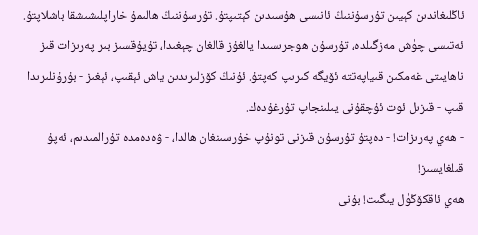ئاڭلىغاندىن كېيىن تۇرسۇننىڭ ئانىسى ھۇسىدىن كېتىپتۇ. تۇرسۇننىڭ ھالىمۇ خاراپلىشىشقا باشلاپتۇ.
ئەتىسى چۈش مەزگىلدە، تۇرسۇن ھوجرىسىدا يالغۇز قالغان چېغىدا، تۇيۇقسىز بىر پەرىزات قىز ناھايىتى غەمكىن قىياپەتتە ئۆيگە كىرىپ كەپتۇ. ئۇنىڭ كۆزلىرىدىن ياش ئېقىپ، ئېغىز - بۇرۇنلىرىدا قىپ - قىزىل ئوت ئۇچقۇنى يىلىنجاپ تۇرغۇدەك.
- ھەي پەرىزات! - دەپتۇ تۇرسۇن قىزنى تونۇپ خۇرسىنغان ھالدا، - ۋەدەمدە تۇرالمىدىم، ئەپۇ قىلغايسىز!
ھەي ئاقكۆڭۈل يىگىت! بۇنى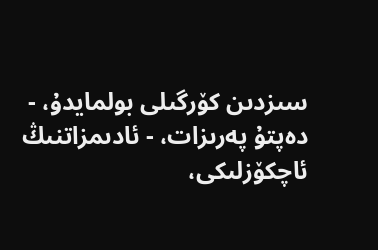سىزدىن كۆرگىلى بولمايدۇ، - دەپتۇ پەرىزات، - ئادىمزاتنىڭ ئاچكۆزلىكى،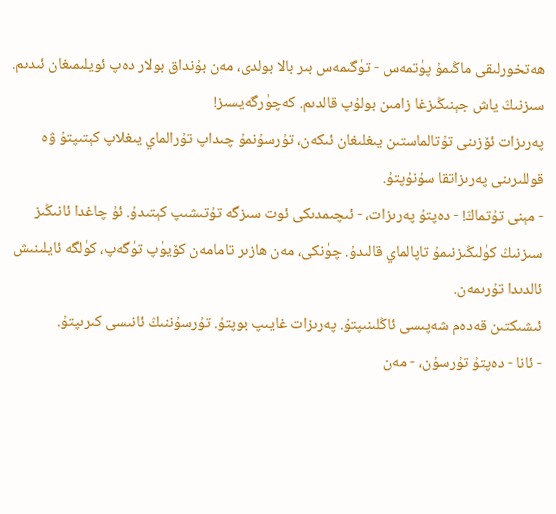ھەتخورلىقى ماڭىمۇ پۈتمەس - تۈگىمەس بىر بالا بولدى، مەن بۇنداق بولار دەپ ئويلىمىغان ئىدىم. سىزنىڭ ياش جېنىڭىزغا زامىن بولۇپ قالدىم. كەچۈرگەيسىز!
پەرىزات ئۆزىنى تۇتالماستىن يىغلىغان ئىكەن، تۇرسۇنمۇ چىداپ تۇرالماي يىغلاپ كېتىپتۇ ۋە قوللىرىنى پەرىزاتقا سۇنۇپتۇ.
- مېنى تۇتماڭ! - دەپتۇ پەرىزات، - ئىچىمدىكى ئوت سىزگە تۇتىشىپ كېتىدۇ. ئۇ چاغدا ئانىڭىز سىزنىڭ كۈلىڭىزنىمۇ تاپالماي قالىدۇ. چۈنكى، مەن ھازىر تامامەن كۆيۈپ تۈگەپ، كۈلگە ئايلىنىش ئالدىدا تۇرىمەن.
ئىشىكتىن قەدەم شەپىسى ئاڭلىنىپتۇ. پەرىزات غايىپ بوپتۇ. تۇرسۇننىڭ ئانىسى كىرىپتۇ.
- ئانا - دەپتۇ تۇرسۇن، - مەن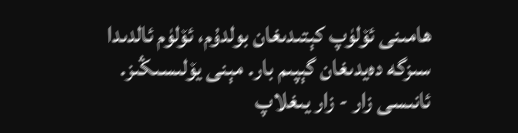ھامىنى ئۆلۈپ كېتىدىغان بولدۇم، ئۆلۈم ئالدىدا سىزگە دەيدىغان گېپىم بار. مېنى يۆلىسىڭىز.
ئانىسى زار - زار يىغلاپ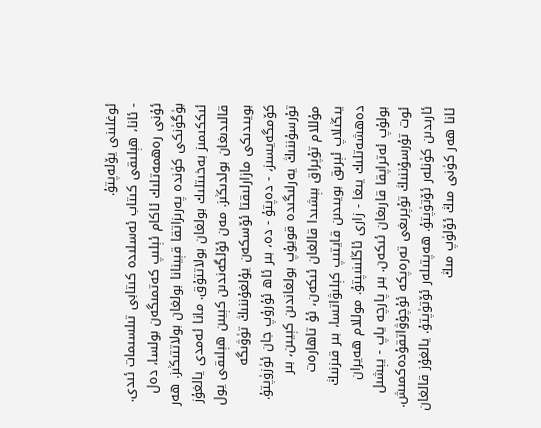ئوغلىنى يۆلەپتۇ.
- ئانا، ھېلىقى كىتاب ئەسلىدە كىتابى تىلسىمات ئىدى. ئۇنى رەھمەتلىك ئاكام ئېلىپ كەتمىگەن بولسا، دەل بۈگۈنكى كۈندە پەرىزاتقا قېينانا بولغان بولاتتىڭىز. ھەر ئىككىمىز بەخىتلىك بولغان بولاتتۇق. مانا ئەمدى يالغۇز قالىدىغان بولدىڭىز. مەن ئۆلگەندىن كېيىن ھېلىقى يول بويىدىكى مازارلىقتا ئۆسكەن يۇلغۇننىڭ تۈۋىگە كۆمگەيسىز، - دەپتۇ - دە، بىر ئاھ ئۇرۇپ جان ئۈزۈپتۇ.
تۇرسۇننىڭ يەرلىگىدە قويۇپ بولغاندىن كېيىن، بىر مۇللام تۇپراق بېشىدا قالغان ئىكەن، ئۇ تاھارەت يىڭىلاپ ئېرىق بويىدىن قايتىپ كېلىۋاتسا، بىر قىزنىڭ دەھشەتلىك يىغا - زارى ئاڭلىنىپتۇ. موللام ھەيران بولۇپ ئەتراپقا قارىغان ئىكەن. بىر پارچە ياپ - يېشىل ئوت تۇرسۇننىڭ تۇپرىغى تەرەپكە ئۇچۇۋاتقۇدەكمىش.
ئارىدىن كۈنلەر ئۆتۈپتۇ. ھەپتىلەر ئۆتۈپتۇ. يالغۇز قالغان ئانا ھەر كۈنى مىڭ ئۆلۈپ مىڭ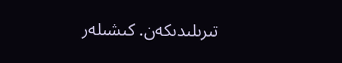تىرىلىدىكەن. كىشىلەر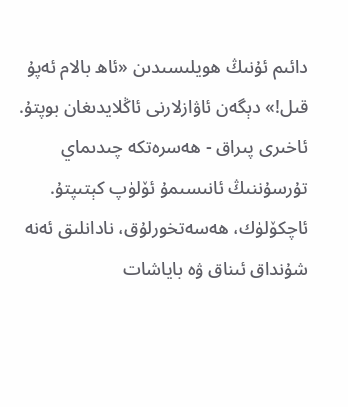دائىم ئۇنىڭ ھويلىسىدىن «ئاھ بالام ئەپۇ قىل!» دېگەن ئاۋازلارنى ئاڭلايدىغان بوپتۇ. ئاخىرى پىراق - ھەسرەتكە چىدىماي تۇرسۇننىڭ ئانىسىمۇ ئۆلۈپ كېتىپتۇ.
ئاچكۆلۈك، ھەسەتخورلۇق، نادانلىق ئەنە شۇنداق ئىناق ۋە باياشات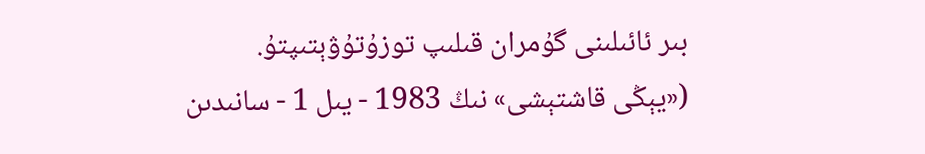بىر ئائىلىنى گۇمران قىلىپ توزۇتۇۋېتىپتۇ.
(«يېڭى قاشتېشى» نىڭ 1983 - يىل 1 - سانىدىن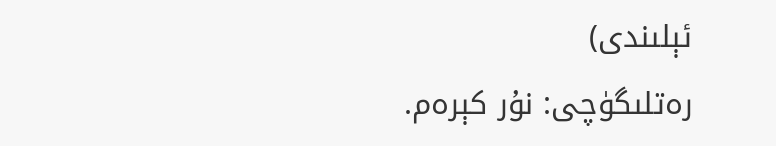ئېلىندى)
رەتلىگۈچى: نۇر كېرەم.